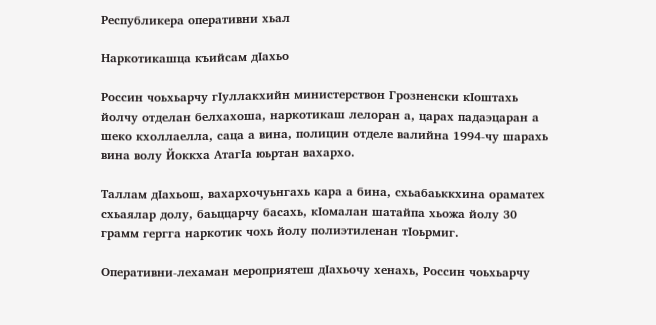Республикера оперативни хьал

Наркотикашца къийсам дIахьо

Россин чоьхьарчу гIуллакхийн министерствон Грозненски кIоштахь йолчу отделан белхахоша, наркотикаш лелоран а, царах падаэцаран а шеко кхоллаелла, саца а вина, полицин отделе валийна 1994-чу шарахь вина волу Йоккха АтагIа юьртан вахархо.

Таллам дIахьош, вахархочуьнгахь кара а бина, схьабаьккхина ораматех схьаялар долу, баьццарчу басахь, кIомалан шатайпа хьожа йолу 30 грамм гергга наркотик чохь йолу полиэтиленан тIоьрмиг.

Оперативни-лехаман мероприятеш дIахьочу хенахь, Россин чоьхьарчу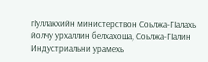гIуллакхийн министерствон Соьлжа-ГIалахь йолчу урхаллин белхахоша, Соьлжа-ГIалин Индустриальни урамехь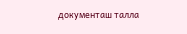документаш талла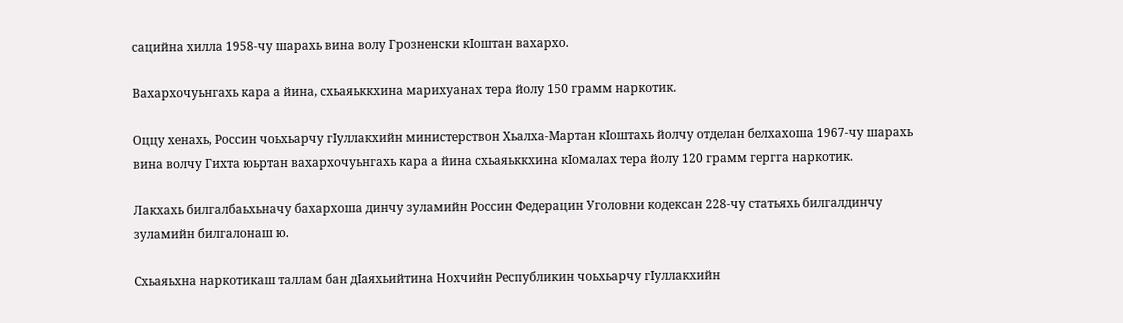сацийна хилла 1958-чу шарахь вина волу Грозненски кIоштан вахархо.

Вахархочуьнгахь кара а йина, схьаяьккхина марихуанах тера йолу 150 грамм наркотик.

Оццу хенахь, Россин чоьхьарчу гIуллакхийн министерствон Хьалха-Мартан кIоштахь йолчу отделан белхахоша 1967-чу шарахь вина волчу Гихта юьртан вахархочуьнгахь кара а йина схьаяьккхина кIомалах тера йолу 120 грамм гергга наркотик.

Лакхахь билгалбаьхьначу бахархоша динчу зуламийн Россин Федерацин Уголовни кодексан 228-чу статьяхь билгалдинчу зуламийн билгалонаш ю.

Схьаяьхна наркотикаш таллам бан дIаяхьийтина Нохчийн Республикин чоьхьарчу гIуллакхийн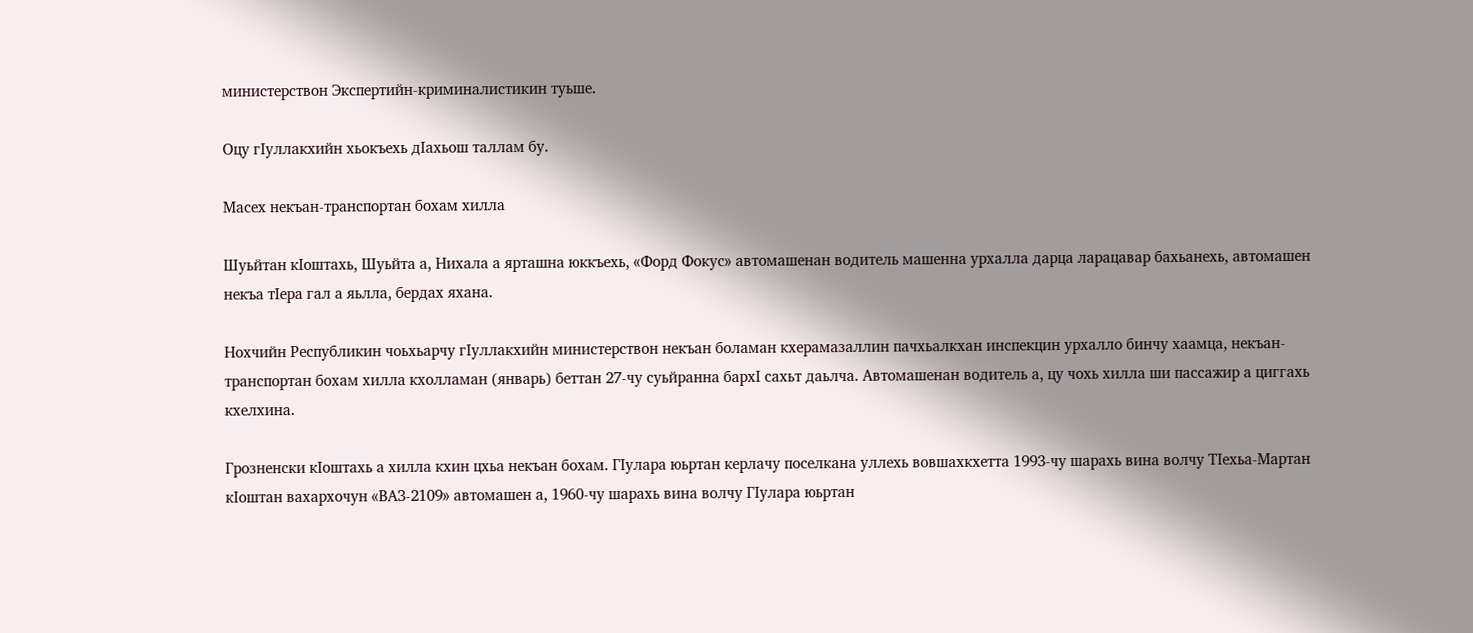министерствон Экспертийн-криминалистикин туьше.

Оцу гIуллакхийн хьокъехь дIахьош таллам бу.

Масех некъан-транспортан бохам хилла

Шуьйтан кIоштахь, Шуьйта а, Нихала а ярташна юккъехь, «Форд Фокус» автомашенан водитель машенна урхалла дарца ларацавар бахьанехь, автомашен некъа тIера гал а яьлла, бердах яхана.

Нохчийн Республикин чоьхьарчу гIуллакхийн министерствон некъан боламан кхерамазаллин пачхьалкхан инспекцин урхалло бинчу хаамца, некъан-транспортан бохам хилла кхолламан (январь) беттан 27-чу суьйранна бархI сахьт даьлча. Автомашенан водитель а, цу чохь хилла ши пассажир а циггахь кхелхина.

Грозненски кIоштахь а хилла кхин цхьа некъан бохам. ГIулара юьртан керлачу поселкана уллехь вовшахкхетта 1993-чу шарахь вина волчу ТIехьа-Мартан кIоштан вахархочун «ВАЗ-2109» автомашен а, 1960-чу шарахь вина волчу ГIулара юьртан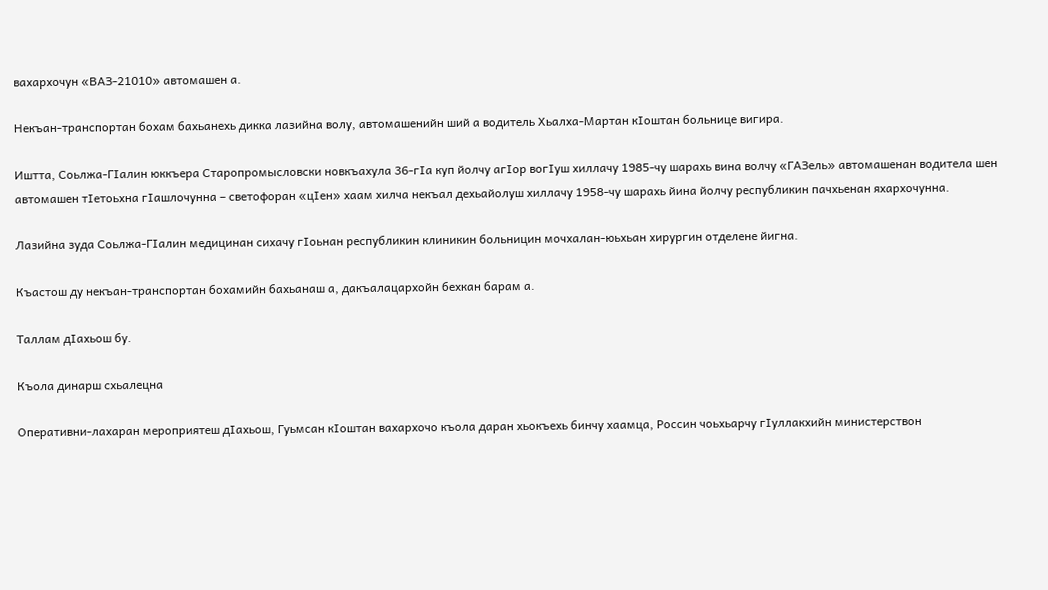вахархочун «ВАЗ-21010» автомашен а.

Некъан-транспортан бохам бахьанехь дикка лазийна волу, автомашенийн ший а водитель Хьалха-Мартан кIоштан больнице вигира.

Иштта, Соьлжа-ГIалин юккъера Старопромысловски новкъахула 36-гIа куп йолчу агIор вогIуш хиллачу 1985-чу шарахь вина волчу «ГАЗель» автомашенан водитела шен автомашен тIетоьхна гIашлочунна – светофоран «цIен» хаам хилча некъал дехьайолуш хиллачу 1958-чу шарахь йина йолчу республикин пачхьенан яхархочунна.

Лазийна зуда Соьлжа-ГIалин медицинан сихачу гIоьнан республикин клиникин больницин мочхалан-юьхьан хирургин отделене йигна.

Къастош ду некъан-транспортан бохамийн бахьанаш а, дакъалацархойн бехкан барам а.

Таллам дIахьош бу.

Къола динарш схьалецна

Оперативни-лахаран мероприятеш дIахьош, Гуьмсан кIоштан вахархочо къола даран хьокъехь бинчу хаамца, Россин чоьхьарчу гIуллакхийн министерствон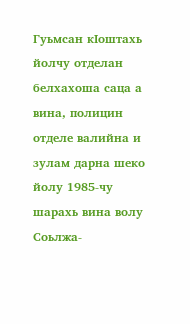Гуьмсан кIоштахь йолчу отделан белхахоша саца а вина, полицин отделе валийна и зулам дарна шеко йолу 1985-чу шарахь вина волу Соьлжа-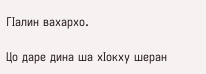ГIалин вахархо.

Цо даре дина ша хIокху шеран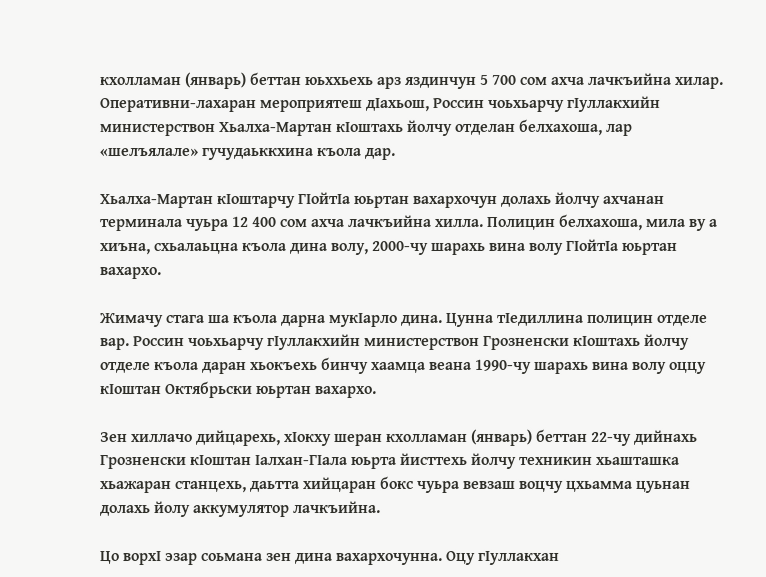кхолламан (январь) беттан юьххьехь арз яздинчун 5 700 сом ахча лачкъийна хилар. Оперативни-лахаран мероприятеш дIахьош, Россин чоьхьарчу гIуллакхийн министерствон Хьалха-Мартан кIоштахь йолчу отделан белхахоша, лар «шелъялале» гучудаьккхина къола дар.

Хьалха-Мартан кIоштарчу ГIойтIа юьртан вахархочун долахь йолчу ахчанан терминала чуьра 12 400 сом ахча лачкъийна хилла. Полицин белхахоша, мила ву а хиъна, схьалаьцна къола дина волу, 2000-чу шарахь вина волу ГIойтIа юьртан вахархо.

Жимачу стага ша къола дарна мукIарло дина. Цунна тIедиллина полицин отделе вар. Россин чоьхьарчу гIуллакхийн министерствон Грозненски кIоштахь йолчу отделе къола даран хьокъехь бинчу хаамца веана 1990-чу шарахь вина волу оццу кIоштан Октябрьски юьртан вахархо.

Зен хиллачо дийцарехь, хIокху шеран кхолламан (январь) беттан 22-чу дийнахь Грозненски кIоштан Iалхан-ГIала юьрта йисттехь йолчу техникин хьашташка хьажаран станцехь, даьтта хийцаран бокс чуьра вевзаш воцчу цхьамма цуьнан долахь йолу аккумулятор лачкъийна.

Цо ворхI эзар соьмана зен дина вахархочунна. Оцу гIуллакхан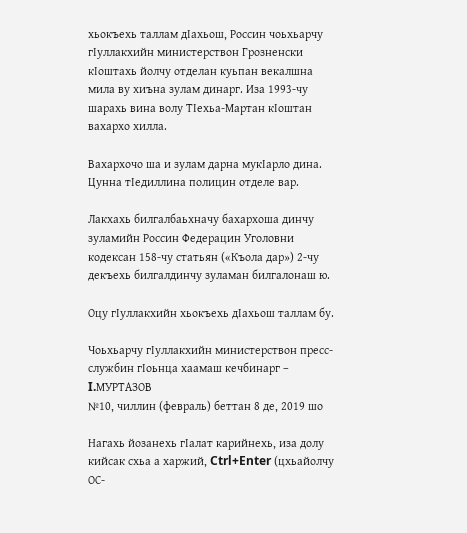хьокъехь таллам дIахьош, Россин чоьхьарчу гIуллакхийн министерствон Грозненски кIоштахь йолчу отделан куьпан векалшна мила ву хиъна зулам динарг. Иза 1993-чу шарахь вина волу ТIехьа-Мартан кIоштан вахархо хилла.

Вахархочо ша и зулам дарна мукIарло дина. Цунна тIедиллина полицин отделе вар.

Лакхахь билгалбаьхначу бахархоша динчу зуламийн Россин Федерацин Уголовни кодексан 158-чу статьян («Къола дар») 2-чу декъехь билгалдинчу зуламан билгалонаш ю.

Оцу гIуллакхийн хьокъехь дIахьош таллам бу.

Чоьхьарчу гIуллакхийн министерствон пресс-службин гIоьнца хаамаш кечбинарг – I.МУРТАЗОВ
№10, чиллин (февраль) беттан 8 де, 2019 шо

Нагахь йозанехь гIалат карийнехь, иза долу кийсак схьа а харжий, Ctrl+Enter (цхьайолчу ОС-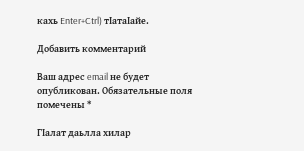кахь Enter+Ctrl) тIатаIайе.

Добавить комментарий

Ваш адрес email не будет опубликован. Обязательные поля помечены *

ГIалат даьлла хилар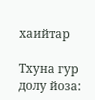хаийтар

Тхуна гур долу йоза: